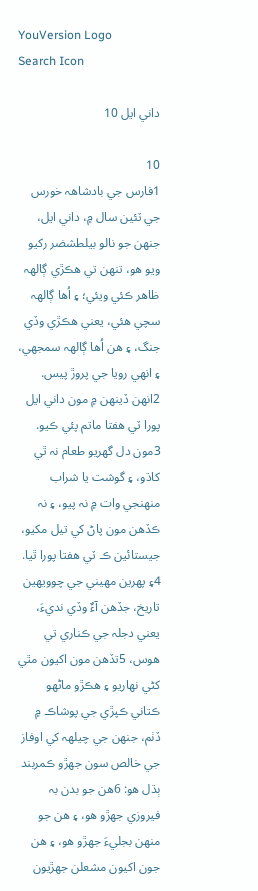YouVersion Logo
Search Icon

داني ايل 10

10
1فارس جي بادشاهہ خورس جي ٽئين سال ۾، داني ايل، جنهن جو نالو بيلطشضر رکيو ويو هو، تنهن تي هڪڙي ڳالهہ ظاهر ڪئي ويئي؛ ۽ اُها ڳالهہ سچي هئي، يعني هڪڙي وڏي جنگ، ۽ هن اُها ڳالهہ سمجهي، ۽ انهي رويا جي پروڙ پيس. 2انهن ڏينهن ۾ مون داني ايل پورا ٽي هفتا ماتم پئي ڪيو. 3مون دل گهريو طعام نہ ٿي کاڌو، ۽ گوشت يا شراب منهنجي وات ۾ نہ پيو، ۽ نہ ڪڏهن مون پاڻ کي تيل مکيو، جيستائين ڪ ٽي هفتا پورا ٿيا. 4۽ پهرين مهيني جي چوويهين تاريخ، جڏهن آءٌ وڏي نديءَ، يعني دجلہ جي ڪناري تي هوس، 5تڏهن مون اکيون مٿي کڻي نهاريو ۽ هڪڙو ماڻهو ڪتاني ڪپڙي جي پوشاڪ ۾ ڏٺم، جنهن جي چيلهہ کي اوفاز جي خالص سون جهڙو ڪمربند ٻڌل هو: 6هن جو بدن بہ فيروزي جهڙو هو، ۽ هن جو منهن بجليءَ جهڙو هو، ۽ هن جون اکيون مشعلن جهڙيون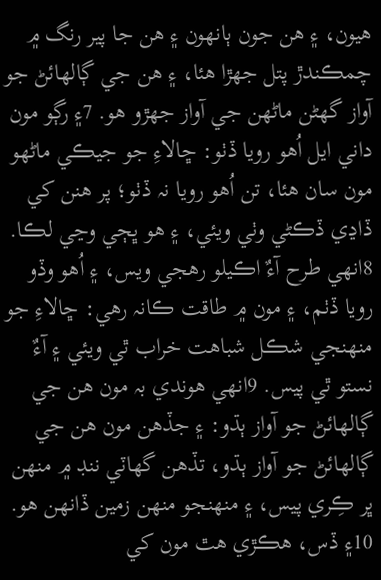هيون، ۽ هن جون ٻانهون ۽ هن جا پير رنگ ۾ چمڪندڙ پتل جهڙا هئا، ۽ هن جي ڳالهائڻ جو آواز گهڻن ماڻهن جي آواز جهڙو هو. 7۽ رڳو مون داني ايل اُهو رويا ڏٺو: ڇالاءِ جو جيڪي ماڻهو مون سان هئا، تن اُهو رويا نہ ڏٺو؛ پر هنن کي ڏاڍي ڏڪڻي وٺي ويئي، ۽ هو ڀڄي وڃي لڪا. 8انهي طرح آءٌ اڪيلو رهجي ويس، ۽ اُهو وڏو رويا ڏٺم، ۽ مون ۾ طاقت ڪانہ رهي: ڇالاءِ جو منهنجي شڪل شباهت خراب ٿي ويئي ۽ آءٌ نستو ٿي پيس. 9انهي هوندي بہ مون هن جي ڳالهائڻ جو آواز ٻڌو: ۽ جڏهن مون هن جي ڳالهائڻ جو آواز ٻڌو، تڏهن گهاٽي ننڊ ۾ منهن ڀر ڪِري پيس، ۽ منهنجو منهن زمين ڏانهن هو. 10۽ ڏس، هڪڙي هٿ مون کي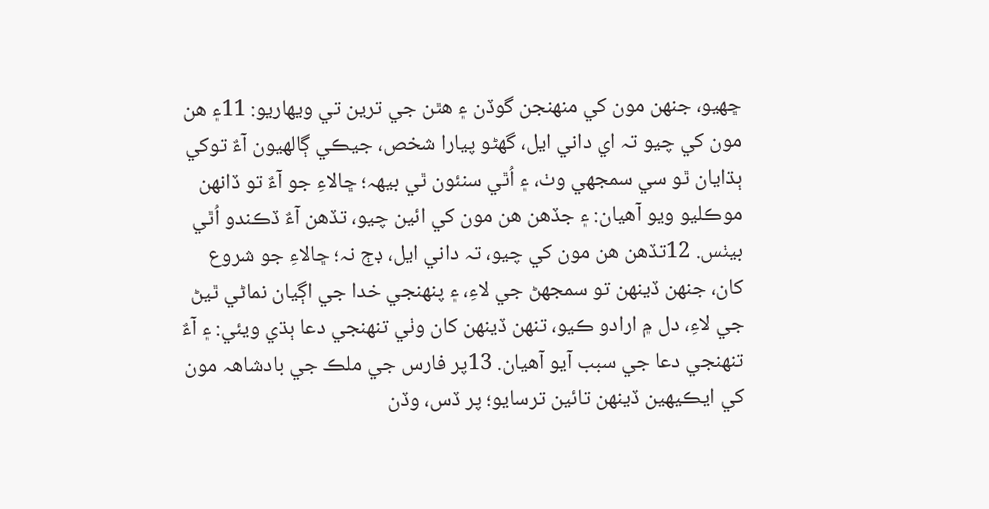ڇهيو، جنهن مون کي منهنجن گوڏن ۽ هٿن جي ترين تي ويهاريو: 11۽ هن مون کي چيو تہ اي داني ايل، گهڻو پيارا شخص، جيڪي ڳالهيون آءٌ توکي ٻڌايان ٿو سي سمجهي وٺ، ۽ اُٿي سنئون ٿي بيهہ؛ ڇالاءِ جو آءٌ تو ڏانهن موڪليو ويو آهيان: ۽ جڏهن هن مون کي ائين چيو، تڏهن آءٌ ڏڪندو اُٿي بيٺس. 12تڏهن هن مون کي چيو، تہ داني ايل، ڊڄ نہ؛ ڇالاءِ جو شروع کان، جنهن ڏينهن تو سمجهڻ جي لاءِ، ۽ پنهنجي خدا جي اڳيان نماڻي ٿيڻ جي لاءِ، دل ۾ ارادو ڪيو، تنهن ڏينهن کان وٺي تنهنجي دعا ٻڌي ويئي: ۽ آءٌ تنهنجي دعا جي سبب آيو آهيان. 13پر فارس جي ملڪ جي بادشاهہ مون کي ايڪيهين ڏينهن تائين ترسايو؛ پر ڏس، وڏن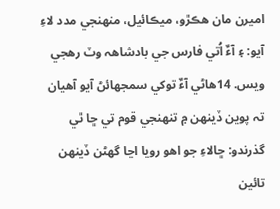اميرن مان هڪڙو، ميڪائيل، منهنجي مدد لاءِ آيو: ۽ آءٌ اُتي فارس جي بادشاهہ وٽ رهجي ويس. 14هاڻي آءٌ توکي سمجهائڻ آيو آهيان تہ پوين ڏينهن ۾ تنهنجي قوم تي ڇا ٿي گذرندو: ڇالاءِ جو اهو رويا اڃا گهڻن ڏينهن تائين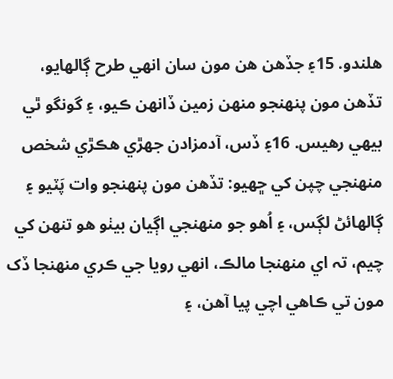هلندو. 15۽ جڏهن هن مون سان انهي طرح ڳالهايو، تڏهن مون پنهنجو منهن زمين ڏانهن ڪيو، ۽ گونگو ٿي بيهي رهيس. 16۽ ڏس، آدمزادن جهڙي هڪڙي شخص منهنجي چپن کي ڇهيو: تڏهن مون پنهنجو وات پَٽيو ۽ ڳالهائڻ لڳس، ۽ اُهو جو منهنجي اڳيان بيٺو هو تنهن کي چيم، تہ اي منهنجا مالڪ، انهي رويا جي ڪري منهنجا ڏک مون تي ڪاهي اچي پيا آهن، ۽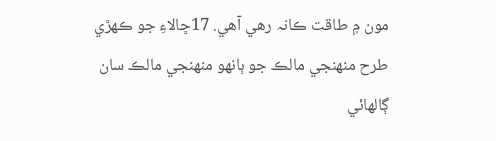مون ۾ طاقت ڪانہ رهي آهي. 17ڇالاءِ جو ڪهڙي طرح منهنجي مالڪ جو ٻانهو منهنجي مالڪ سان ڳالهائي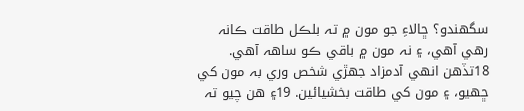سگهندو؟ ڇالاءِ جو مون ۾ تہ بلڪل طاقت ڪانہ رهي آهي، ۽ نہ مون ۾ باقي ڪو ساهہ آهي. 18تڏهن انهي آدمزاد جهڙي شخص وري بہ مون کي ڇهيو، ۽ مون کي طاقت بخشيائين. 19۽ هن چيو تہ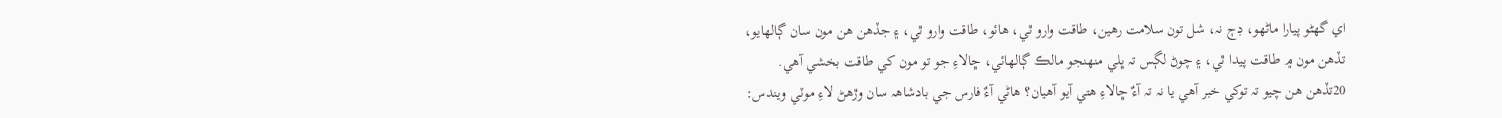اي گهڻو پيارا ماڻهو، ڊڄ نہ، شل تون سلامت رهين، طاقت وارو ٿي، هائو، طاقت وارو ٿي، ۽ جڏهن هن مون سان ڳالهايو، تڏهن مون ۾ طاقت پيدا ٿي، ۽ چوڻ لڳس تہ ڀلي منهنجو مالڪ ڳالهائي، ڇالاءِ جو تو مون کي طاقت بخشي آهي. 20تڏهن هن چيو تہ توکي خبر آهي يا نہ تہ آءٌ ڇالاءِ هتي آيو آهيان؟ هاڻي آءٌ فارس جي بادشاهہ سان وڙهڻ لاءِ موٽي ويندس: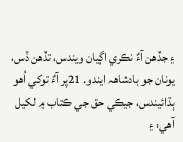۽ جڏهن آءٌ نڪري اڳيان ويندس، تڏهن ڏس، يونان جو بادشاهہ ايندو. 21پر آءٌ توکي اُهو ٻڌائيندس، جيڪي حق جي ڪتاب ۾ لکيل آهي: ۽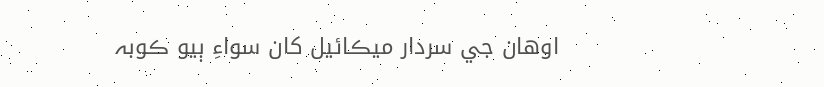اوهان جي سردار ميڪائيل کان سواءِ ٻيو ڪوبہ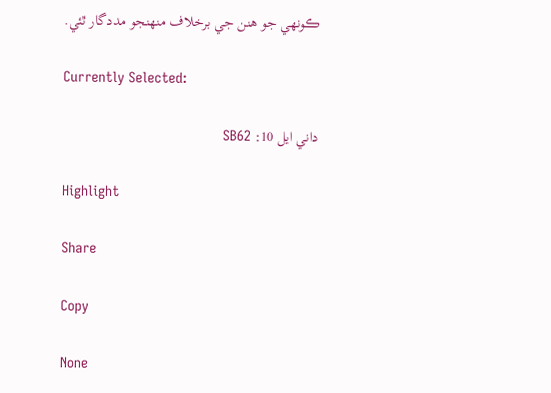ڪونهي جو هنن جي برخلاف منهنجو مددگار ٿئي.

Currently Selected:

داني ايل 10: SB62

Highlight

Share

Copy

None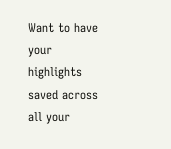Want to have your highlights saved across all your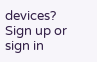devices? Sign up or sign in